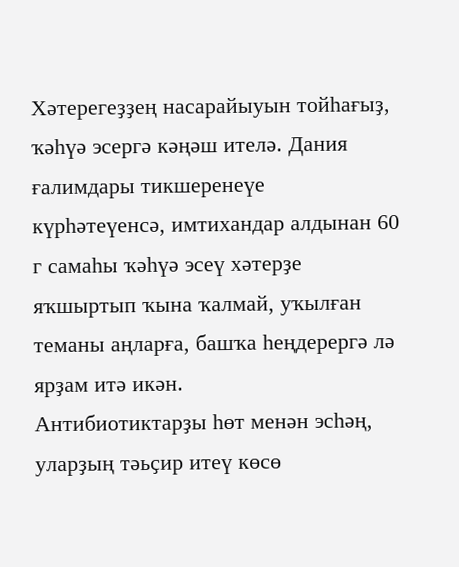Хәтерегеҙҙең насарайыуын тойhағыҙ, ҡәһүә эсергә кәңәш ителә. Дания ғалимдары тикшеренеүе күрhәтеүенсә, имтихандар алдынан 60 г самаhы ҡәһүә эсеү хәтерҙе яҡшыртып ҡына ҡалмай, уҡылған теманы аңларға, башҡа hеңдерергә лә ярҙам итә икән.
Антибиотиктарҙы һөт менән эсһәң, уларҙың тәьҫир итеү көсө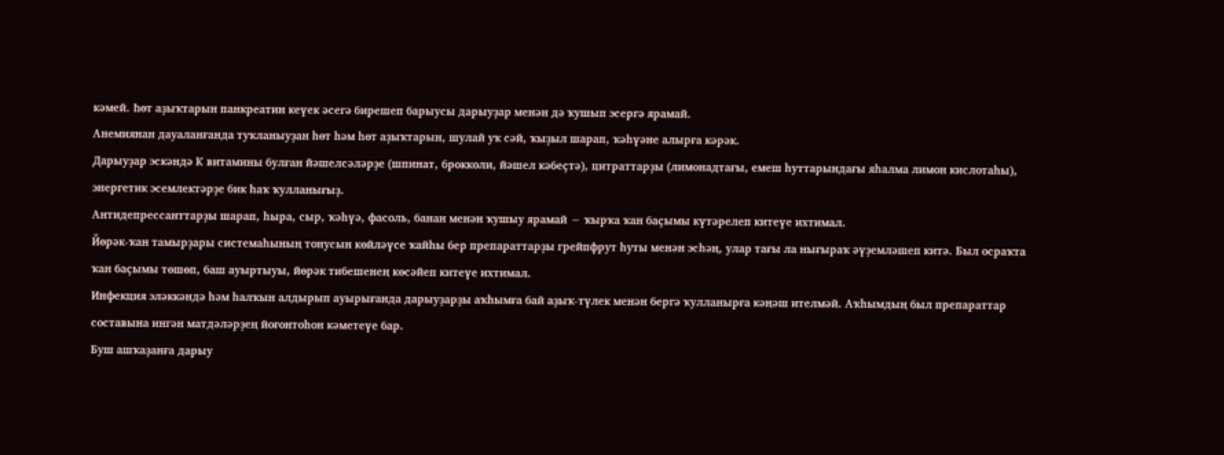кәмей. Һөт аҙыҡтарын панкреатин кеүек әсегә бирешеп барыусы дарыуҙар менән дә ҡушып эсергә ярамай.
Анемиянан дауаланғанда туҡланыуҙан һөт һәм һөт аҙыҡтарын, шулай уҡ сәй, ҡыҙыл шарап, ҡәһүәне алырға кәрәк.
Дарыуҙар эскәндә К витамины булған йәшелсәләрҙе (шпинат, брокколи, йәшел кәбеҫтә), цитраттарҙы (лимонадтағы, емеш һуттарындағы яһалма лимон кислотаһы), энергетик эсемлектәрҙе бик һаҡ ҡулланығыҙ.
Антидепрессанттарҙы шарап, һыра, сыр, ҡәһүә, фасоль, банан менән ҡушыу ярамай − ҡырҡа ҡан баҫымы күтәрелеп китеүе ихтимал.
Йөрәк-ҡан тамырҙары системаһының тонусын көйләүсе ҡайһы бер препараттарҙы грейпфрут һуты менән эсһәң, улар тағы ла нығыраҡ әүҙемләшеп китә. Был осраҡта ҡан баҫымы төшөп, баш ауыртыуы, йөрәк тибешенең көсәйеп китеүе ихтимал.
Инфекция эләккәндә һәм һалҡын алдырып ауырығанда дарыуҙарҙы аҡһымға бай аҙыҡ-түлек менән бергә ҡулланырға кәңәш ителмәй. Аҡһымдың был препараттар составына ингән матдәләрҙең йоғонтоһон кәметеүе бар.
Буш ашҡаҙанға дарыу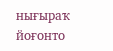нығыраҡ йоғонто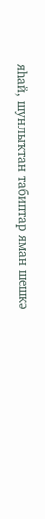яһай, шунлыҡтан табиптар яман шешкә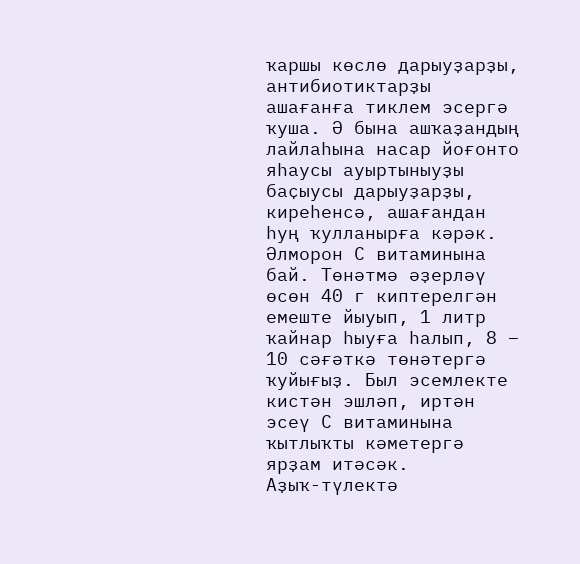ҡаршы көслө дарыуҙарҙы, антибиотиктарҙы ашағанға тиклем эсергә ҡуша. Ә бына ашҡаҙандың лайлаһына насар йоғонто яһаусы ауыртыныуҙы баҫыусы дарыуҙарҙы, киреһенсә, ашағандан һуң ҡулланырға кәрәк.
Әлморон С витаминына бай. Төнәтмә әҙерләү өсөн 40 г киптерелгән емеште йыуып, 1 литр ҡайнар һыуға һалып, 8 – 10 сәғәткә төнәтергә ҡуйығыҙ. Был эсемлекте кистән эшләп, иртән эсеү С витаминына ҡытлыҡты кәметергә ярҙам итәсәк.
Аҙыҡ-түлектә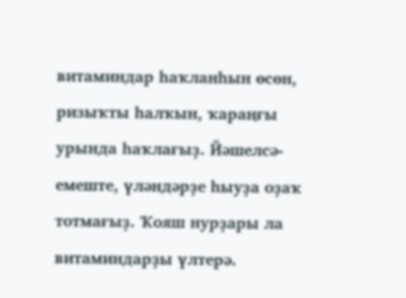витаминдар һаҡланһын өсөн, ризыҡты һалҡын, ҡараңғы урында һаҡлағыҙ. Йәшелсә-емеште, үләндәрҙе һыуҙа оҙаҡ тотмағыҙ. Ҡояш нурҙары ла витаминдарҙы үлтерә.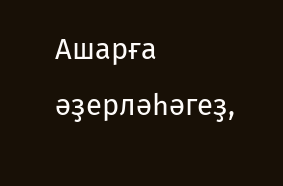Ашарға әҙерләһәгеҙ,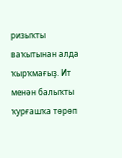ризыҡты ваҡытынан алда ҡырҡмағыҙ. Ит менән балыҡты ҡурғашҡа төрөп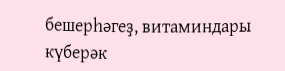бешерһәгеҙ, витаминдары күберәк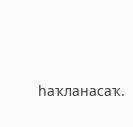һаҡланасаҡ.